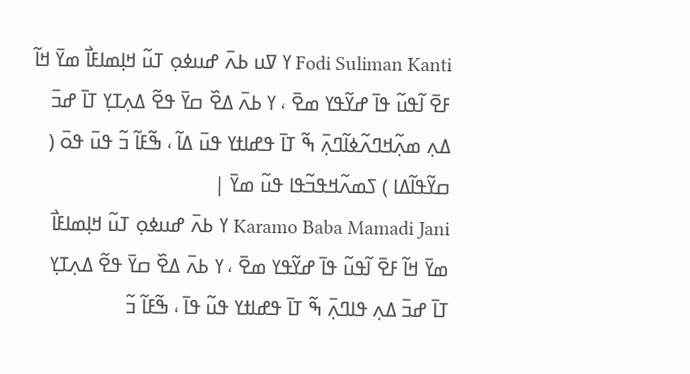Fodi Suliman Kanti ߌ ߜߎ ߕߍ߫ ߝߎߦߋ߲ ߠߎ߬ ߞߊ߲ߘߊߓߊ߯ ߘߌ߫ ߞߊ߬ ߓߐ߫ ߊ߬ߟߎ߬ ߟߊ߫ ߝߌ߬ߟߌ ߘߐ߫ ، ߌ ߕߍ߫ ߡߐ߰ ߛߌ߫ ߟߐ߬ ߡߍ߲ߠߌ߲ ߠߊ߫ ߝߏ߫ ߡߍ߲ ߘߍ߲߬ߞߣߍ߬ߦߊ߬ߣߍ߲߫ ߒ߬ ߠߊ߫ ߟߝߊߙߌ ߟߎ߫ ߡߊ߬ ، ߒ߬ߓߊ߬ ߏ߬ ߟߎ߫ ߟߋ߫ ( ߛߌ߬ߟߊ߬ߡߊ ) ߖߘߍ߬ߞߟߏ߬ߟߊ ߟߎ߬ ߘߌ߫ |
Karamo Baba Mamadi Jani ߌ ߕߍ߫ ߝߎߦߋ߲ ߠߎ߬ ߞߊ߲ߘߊߓߊ߯ ߘߌ߫ ߞߊ߬ ߓߐ߫ ߊ߬ߟߎ߬ ߟߊ߫ ߝߌ߬ߟߌ ߘߐ߫ ، ߌ ߕߍ߫ ߡߐ߰ ߛߌ߫ ߟߐ߬ ߡߍ߲ߠߌ߲ ߠߊ߫ ߝߏ߫ ߡߍ߲ ߟߊߣߍ߲߫ ߒ߬ ߠߊ߫ ߟߝߊߙߌ ߟߎ߬ ߟߊ߫ ، ߒ߬ߓߊ߬ ߏ߬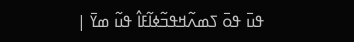ߟߎ߫ ߟߋ߫ ߖߘߍ߬ߞߟߏ߬ߦߊ߬ߓߊ߮ ߟߎ߬ ߘߌ߫ |